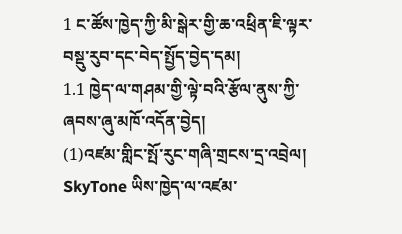1 ང་ཚོས་ཁྱེད་ཀྱི་མི་སྒེར་གྱི་ཆ་འཕྲིན་ཇི་ལྟར་བསྡུ་རུབ་དང་བེད་སྤྱོད་བྱེད་དམ།
1.1 ཁྱེད་ལ་གཤམ་གྱི་ལྟེ་བའི་རྩོལ་ནུས་ཀྱི་ཞབས་ཞུ་མཁོ་འདོན་བྱེད།
(1)འཛམ་གླིང་སྤོ་རུང་གཞི་གྲངས་དྲ་འབྲེལ། SkyTone ཡིས་ཁྱེད་ལ་འཛམ་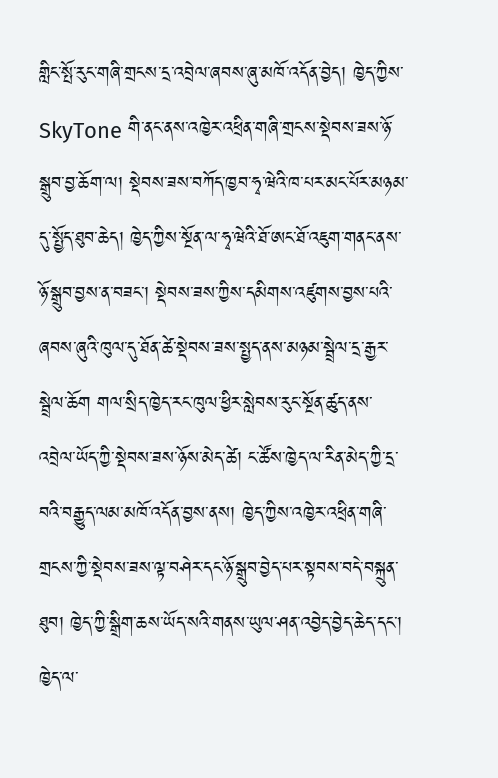གླིང་སྤོ་རུང་གཞི་གྲངས་དྲ་འབྲེལ་ཞབས་ཞུ་མཁོ་འདོན་བྱེད། ཁྱེད་ཀྱིས་ SkyTone གི་ནང་ནས་འཁྱེར་འཕྲིན་གཞི་གྲངས་སྡེབས་ཟས་ཉོ་སྒྲུབ་བྱ་ཆོག་ལ། སྡེབས་ཟས་བཀོད་ཁྱབ་ཧྭ་ཝེའི་ཁ་པར་མང་པོར་མཉམ་དུ་སྤྱོད་ཐུབ་ཆེད། ཁྱེད་ཀྱིས་སྔོན་ལ་ཧྭ་ཝེའི་ཐོ་ཨང་ཐོ་འཇུག་གནང་ནས་ཉོ་སྒྲུབ་བྱས་ན་བཟང་། སྡེབས་ཟས་ཀྱིས་དམིགས་འཛུགས་བྱས་པའི་ཞབས་ཞུའི་ཁུལ་དུ་ཐོན་ཚེ་སྡེབས་ཟས་སྤྱད་ནས་མཉམ་སྦྲེལ་དྲ་རྒྱར་སྦྲེལ་ཆོག གལ་སྲིད་ཁྱེད་རང་ཁུལ་ཕྱིར་སླེབས་རུང་སྔོན་ཚུད་ནས་འབྲེལ་ཡོད་ཀྱི་སྡེབས་ཟས་ཉོས་མེད་ཚེ། ང་ཚོས་ཁྱེད་ལ་རིན་མེད་ཀྱི་དྲ་བའི་བརྒྱུད་ལམ་མཁོ་འདོན་བྱས་ནས། ཁྱེད་ཀྱིས་འཁྱེར་འཕྲིན་གཞི་གྲངས་ཀྱི་སྡེབས་ཟས་ལྟ་བཤེར་དང་ཉོ་སྒྲུབ་བྱེད་པར་སྟབས་བདེ་བསྐྲུན་ཐུབ། ཁྱེད་ཀྱི་སྒྲིག་ཆས་ཡོད་སའི་གནས་ཡུལ་ཤན་འབྱེད་བྱེད་ཆེད་དང་། ཁྱེད་ལ་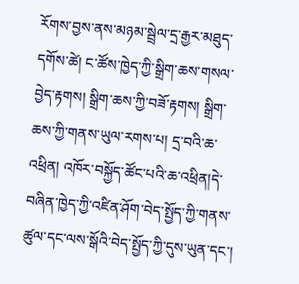རོགས་བྱས་ནས་མཉམ་སྦྲེལ་དྲ་རྒྱར་མཐུད་དགོས་ཚེ། ང་ཚོས་ཁྱེད་ཀྱི་སྒྲིག་ཆས་གསལ་བྱེད་རྟགས། སྒྲིག་ཆས་ཀྱི་བཟོ་རྟགས། སྒྲིག་ཆས་ཀྱི་གནས་ཡུལ་རགས་པ། དྲ་བའི་ཆ་འཕྲིན། འཁོར་བསྐྱོད་ཚོང་པའི་ཆ་འཕྲིན།དེ་བཞིན་ཁྱེད་ཀྱི་འཛིན་ཤོག་བེད་སྤྱོད་ཀྱི་གནས་ཚུལ་དང་ལས་སྒོའི་བེད་སྤྱོད་ཀྱི་དུས་ཡུན་དང་།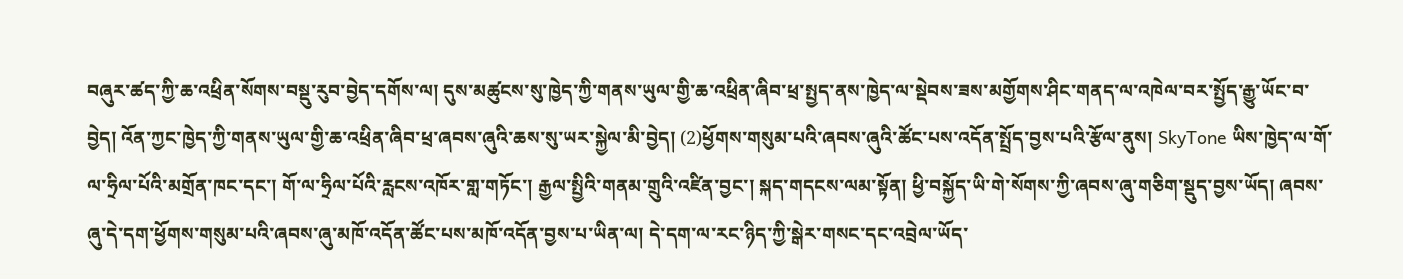བཞུར་ཚད་ཀྱི་ཆ་འཕྲིན་སོགས་བསྡུ་རུབ་བྱེད་དགོས་ལ། དུས་མཚུངས་སུ་ཁྱེད་ཀྱི་གནས་ཡུལ་གྱི་ཆ་འཕྲིན་ཞིབ་ཕྲ་སྤྱད་ནས་ཁྱེད་ལ་སྡེབས་ཟས་མགྱོགས་ཤིང་གནད་ལ་འཁེལ་བར་སྤྱོད་རྒྱུ་ཡོང་བ་བྱེད། འོན་ཀྱང་ཁྱེད་ཀྱི་གནས་ཡུལ་གྱི་ཆ་འཕྲིན་ཞིབ་ཕྲ་ཞབས་ཞུའི་ཆས་སུ་ཡར་སྐྱེལ་མི་བྱེད། (2)ཕྱོགས་གསུམ་པའི་ཞབས་ཞུའི་ཚོང་པས་འདོན་སྤྲོད་བྱས་པའི་རྩོལ་ནུས། SkyTone ཡིས་ཁྱེད་ལ་གོ་ལ་ཧྲིལ་པོའི་མགྲོན་ཁང་དང་། གོ་ལ་ཧྲིལ་པོའི་རླངས་འཁོར་གླ་གཏོང་། རྒྱལ་སྤྱིའི་གནམ་གྲུའི་འཛིན་བྱང་། སྐད་གདངས་ལམ་སྟོན། ཕྱི་བསྐྱོད་ཡི་གེ་སོགས་ཀྱི་ཞབས་ཞུ་གཅིག་སྡུད་བྱས་ཡོད། ཞབས་ཞུ་དེ་དག་ཕྱོགས་གསུམ་པའི་ཞབས་ཞུ་མཁོ་འདོན་ཚོང་པས་མཁོ་འདོན་བྱས་པ་ཡིན་ལ། དེ་དག་ལ་རང་ཉིད་ཀྱི་སྒེར་གསང་དང་འབྲེལ་ཡོད་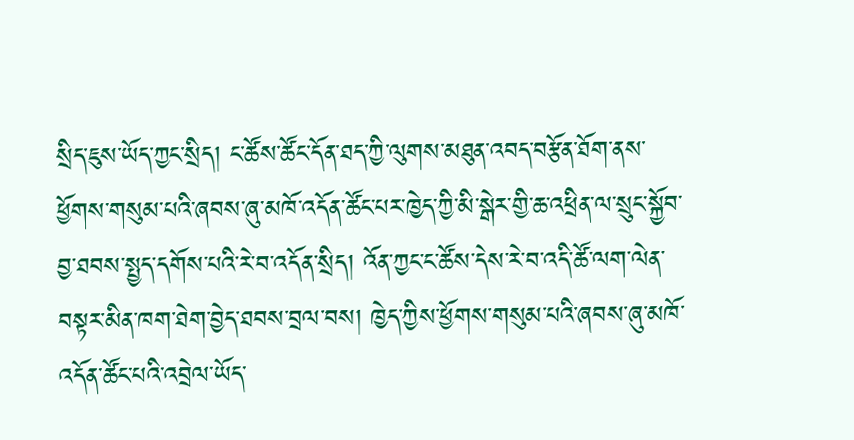སྲིད་ཇུས་ཡོད་ཀྱང་སྲིད། ང་ཚོས་ཚོང་དོན་ཐད་ཀྱི་ལུགས་མཐུན་འབད་བརྩོན་ཐོག་ནས་ཕྱོགས་གསུམ་པའི་ཞབས་ཞུ་མཁོ་འདོན་ཚོང་པར་ཁྱེད་ཀྱི་མི་སྒེར་གྱི་ཆ་འཕྲིན་ལ་སྲུང་སྐྱོབ་བྱ་ཐབས་སྤྱད་དགོས་པའི་རེ་བ་འདོན་སྲིད། འོན་ཀྱང་ང་ཚོས་དེས་རེ་བ་འདི་ཚོ་ལག་ལེན་བསྟར་མིན་ཁག་ཐེག་བྱེད་ཐབས་བྲལ་བས། ཁྱེད་ཀྱིས་ཕྱོགས་གསུམ་པའི་ཞབས་ཞུ་མཁོ་འདོན་ཚོང་པའི་འབྲེལ་ཡོད་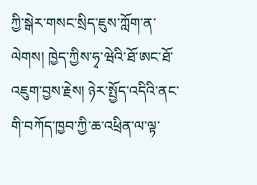ཀྱི་སྒེར་གསང་སྲིད་ཇུས་ཀློག་ན་ལེགས། ཁྱེད་ཀྱིས་ཧྭ་ཝེའི་ཐོ་ཨང་ཐོ་འཇུག་བྱས་རྗེས། ཉེར་སྤྱོད་འདིའི་ནང་གི་བཀོད་ཁྱབ་ཀྱི་ཆ་འཕྲིན་ལ་ལྟ་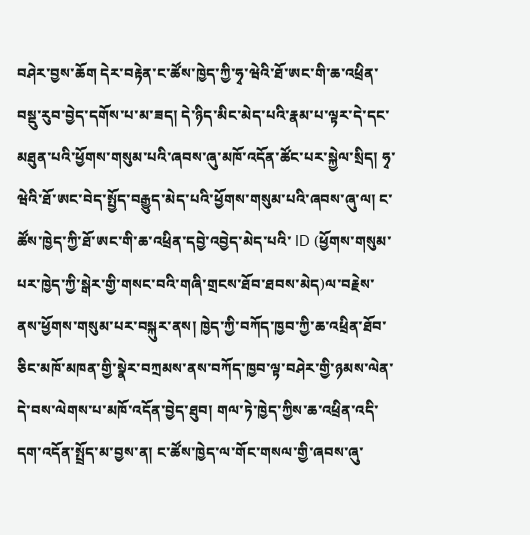བཤེར་བྱས་ཆོག དེར་བརྟེན་ང་ཚོས་ཁྱེད་ཀྱི་ཧྭ་ཝེའི་ཐོ་ཨང་གི་ཆ་འཕྲིན་བསྡུ་རུབ་བྱེད་དགོས་པ་མ་ཟད། དེ་ཉིད་མིང་མེད་པའི་རྣམ་པ་ལྟར་དེ་དང་མཐུན་པའི་ཕྱོགས་གསུམ་པའི་ཞབས་ཞུ་མཁོ་འདོན་ཚོང་པར་སྐྱེལ་སྲིད། ཧྭ་ཝེའི་ཐོ་ཨང་བེད་སྤྱོད་བརྒྱུད་མེད་པའི་ཕྱོགས་གསུམ་པའི་ཞབས་ཞུ་ལ། ང་ཚོས་ཁྱེད་ཀྱི་ཐོ་ཨང་གི་ཆ་འཕྲིན་དབྱེ་འབྱེད་མེད་པའི་ ID (ཕྱོགས་གསུམ་པར་ཁྱེད་ཀྱི་སྒེར་གྱི་གསང་བའི་གཞི་གྲངས་ཐོབ་ཐབས་མེད)ལ་བརྗེས་ནས་ཕྱོགས་གསུམ་པར་བསྐུར་ནས། ཁྱེད་ཀྱི་བཀོད་ཁྱབ་ཀྱི་ཆ་འཕྲིན་ཐོབ་ཅིང་མཁོ་མཁན་གྱི་སྣེར་བཀྲམས་ནས་བཀོད་ཁྱབ་ལྟ་བཤེར་གྱི་ཉམས་ལེན་དེ་བས་ལེགས་པ་མཁོ་འདོན་བྱེད་ཐུབ། གལ་ཏེ་ཁྱེད་ཀྱིས་ཆ་འཕྲིན་འདི་དག་འདོན་སྤྲོད་མ་བྱས་ན། ང་ཚོས་ཁྱེད་ལ་གོང་གསལ་གྱི་ཞབས་ཞུ་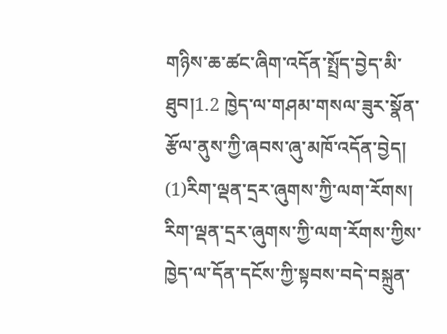གཉིས་ཆ་ཚང་ཞིག་འདོན་སྤྲོད་བྱེད་མི་ཐུབ།1.2 ཁྱེད་ལ་གཤམ་གསལ་ཟུར་སྣོན་རྩོལ་ནུས་ཀྱི་ཞབས་ཞུ་མཁོ་འདོན་བྱེད།
(1)རིག་ལྡན་དྲར་ཞུགས་ཀྱི་ལག་རོགས། རིག་ལྡན་དྲར་ཞུགས་ཀྱི་ལག་རོགས་ཀྱིས་ཁྱེད་ལ་དོན་དངོས་ཀྱི་སྟབས་བདེ་བསྐྲུན་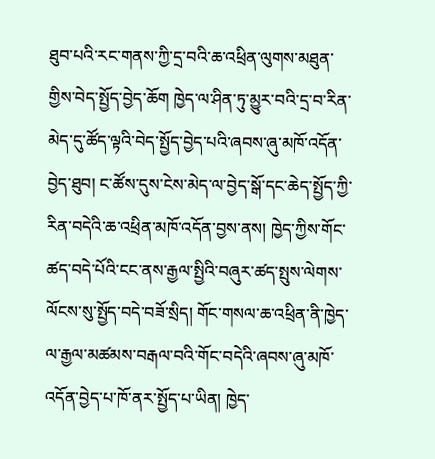ཐུབ་པའི་རང་གནས་ཀྱི་དྲ་བའི་ཆ་འཕྲིན་ལུགས་མཐུན་གྱིས་བེད་སྤྱོད་བྱེད་ཆོག ཁྱེད་ལ་ཤིན་ཏུ་མྱུར་བའི་དྲ་བ་རིན་མེད་དུ་ཚོད་ལྟའི་བེད་སྤྱོད་བྱེད་པའི་ཞབས་ཞུ་མཁོ་འདོན་བྱེད་ཐུབ། ང་ཚོས་དུས་ངེས་མེད་ལ་བྱེད་སྒོ་དང་ཆེད་སྤྱོད་ཀྱི་རིན་བདེའི་ཆ་འཕྲིན་མཁོ་འདོན་བྱས་ནས། ཁྱེད་ཀྱིས་གོང་ཚད་བདེ་པོའི་ངང་ནས་རྒྱལ་སྤྱིའི་བཞུར་ཚད་སྤུས་ལེགས་ལོངས་སུ་སྤྱོད་བདེ་བཟོ་སྲིད། གོང་གསལ་ཆ་འཕྲིན་ནི་ཁྱེད་ལ་རྒྱལ་མཚམས་བརྒལ་བའི་གོང་བདེའི་ཞབས་ཞུ་མཁོ་འདོན་བྱེད་པ་ཁོ་ནར་སྤྱོད་པ་ཡིན། ཁྱེད་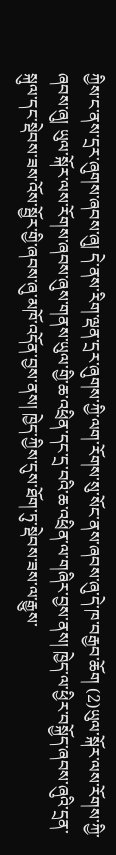ཀྱིས་ང་ནས་དྲར་ཞུགས་ཞབས་ཞུ། དེ་ནས་རིག་ལྡན་དྲར་ཞུགས་ཀྱི་ལག་རོགས་སུ་སོང་ནས་ཞབས་ཞུ་དེ་ཁ་བརྒྱབ་ཆོག (2)ཡུལ་སྐོར་ལས་རོགས་ཀྱི་ཞབས་ཞུ། ཡུལ་སྐོར་ལས་རོགས་ཞབས་ཞུས་གནས་ཡུལ་གྱི་ཆ་འཕྲིན་དང་དྲ་བའི་ཆ་འཕྲིན་ལ་གཞིར་བྱས་ནས། ཁྱེད་ལ་ཕྱིར་བསྐྱོད་ཞབས་ཞུའི་དྲན་སྐུལ་དང་སྡེབས་ཟས་འོས་སྦྱོར་གྱི་ཞབས་ཞུ་མཁོ་འདོན་བྱས་ནས། ཁྱེད་ཀྱིས་དུས་ཐོག་ཏུ་སྡེབས་ཟས་ལ་རྒྱུས་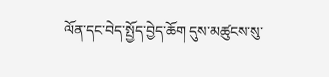ལོན་དང་བེད་སྤྱོད་བྱེད་ཆོག དུས་མཚུངས་སུ་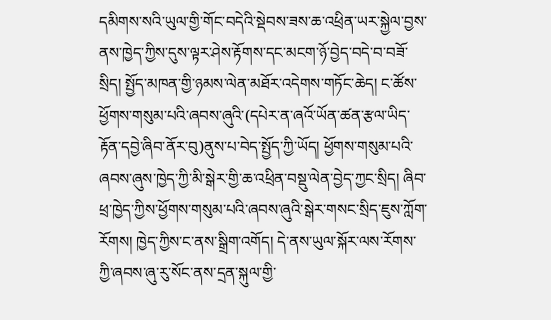དམིགས་སའི་ཡུལ་གྱི་གོང་བདེའི་སྡེབས་ཟས་ཆ་འཕྲིན་ཡར་སྐྱེལ་བྱས་ནས་ཁྱེད་ཀྱིས་དུས་ལྟར་ཤེས་རྟོགས་དང་མངག་ཉོ་བྱེད་བདེ་བ་བཟོ་སྲིད། སྤྱོད་མཁན་གྱི་ཉམས་ལེན་མཐོར་འདེགས་གཏོང་ཆེད། ང་ཚོས་ཕྱོགས་གསུམ་པའི་ཞབས་ཞུའི་(དཔེར་ན་ཞའོ་ཡོན་ཚན་རྩལ་ཡིད་རྟོན་དབྱེ་ཞིབ་ནོར་བུ)ནུས་པ་བེད་སྤྱོད་ཀྱི་ཡོད། ཕྱོགས་གསུམ་པའི་ཞབས་ཞུས་ཁྱེད་ཀྱི་མི་སྒེར་གྱི་ཆ་འཕྲིན་བསྡུ་ལེན་བྱེད་ཀྱང་སྲིད། ཞིབ་ཕྲ་ཁྱེད་ཀྱིས་ཕྱོགས་གསུམ་པའི་ཞབས་ཞུའི་སྒེར་གསང་སྲིད་ཇུས་ཀློག་རོགས། ཁྱེད་ཀྱིས་ང་ནས་སྒྲིག་འགོད། དེ་ནས་ཡུལ་སྐོར་ལས་རོགས་ཀྱི་ཞབས་ཞུ་རུ་སོང་ནས་དྲན་སྐུལ་གྱི་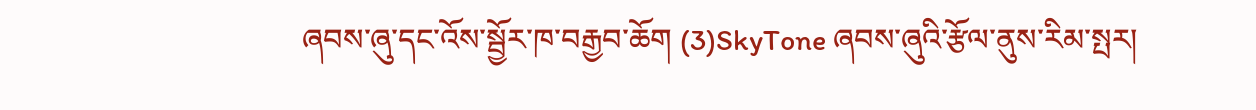ཞབས་ཞུ་དང་འོས་སྦྱོར་ཁ་བརྒྱབ་ཆོག (3)SkyTone ཞབས་ཞུའི་རྩོལ་ནུས་རིམ་སྤར།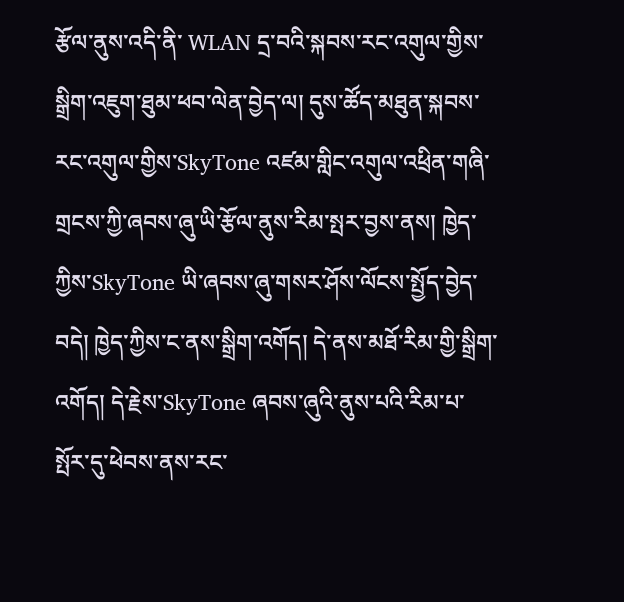རྩོལ་ནུས་འདི་ནི་ WLAN དྲ་བའི་སྐབས་རང་འགུལ་གྱིས་སྒྲིག་འཇུག་ཐུམ་ཕབ་ལེན་བྱེད་ལ། དུས་ཚོད་མཐུན་སྐབས་རང་འགུལ་གྱིས་SkyTone འཛམ་གླིང་འགུལ་འཕྲིན་གཞི་གྲངས་ཀྱི་ཞབས་ཞུ་ཡི་རྩོལ་ནུས་རིམ་སྤར་བྱས་ནས། ཁྱེད་ཀྱིས་SkyTone ཡི་ཞབས་ཞུ་གསར་ཤོས་ལོངས་སྤྱོད་བྱེད་བདེ། ཁྱེད་ཀྱིས་ང་ནས་སྒྲིག་འགོད། དེ་ནས་མཐོ་རིམ་གྱི་སྒྲིག་འགོད། དེ་རྗེས་SkyTone ཞབས་ཞུའི་ནུས་པའི་རིམ་པ་སྤོར་དུ་ཕེབས་ནས་རང་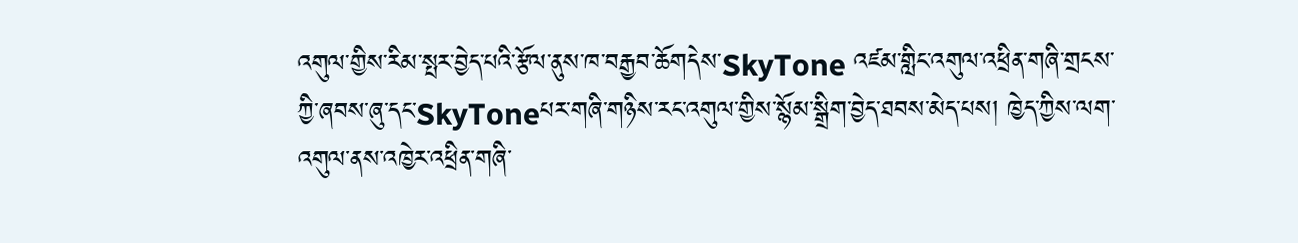འགུལ་གྱིས་རིམ་སྤར་བྱེད་པའི་རྩོལ་ནུས་ཁ་བརྒྱབ་ཆོགདེས་SkyTone འཛམ་གླིང་འགུལ་འཕྲིན་གཞི་གྲངས་ཀྱི་ཞབས་ཞུ་དང་SkyToneཔར་གཞི་གཉིས་རང་འགུལ་གྱིས་སྙོམ་སྒྲིག་བྱེད་ཐབས་མེད་པས། ཁྱེད་ཀྱིས་ལག་འགུལ་ནས་འཁྱེར་འཕྲིན་གཞི་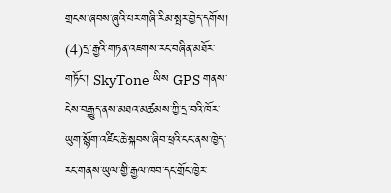གྲངས་ཞབས་ཞུའི་པར་གཞི་རིམ་སྤར་བྱེད་དགོས། (4)དྲ་རྒྱའི་གཏན་འཇགས་རང་བཞིན་མཐོར་གཏོང་། SkyTone ཡིས GPS གནས་ངེས་བརྒྱུད་ནས་མཐའ་མཚམས་ཀྱི་དྲ་བའི་ཁོར་ཡུག་སྙོག་འཛིང་ཆེ་སྐབས་ཞིབ་ཕྲའི་ངང་ནས་ཁྱེད་རང་གནས་ཡུལ་གྱི་རྒྱལ་ཁབ་དང་གྲོང་ཁྱེར་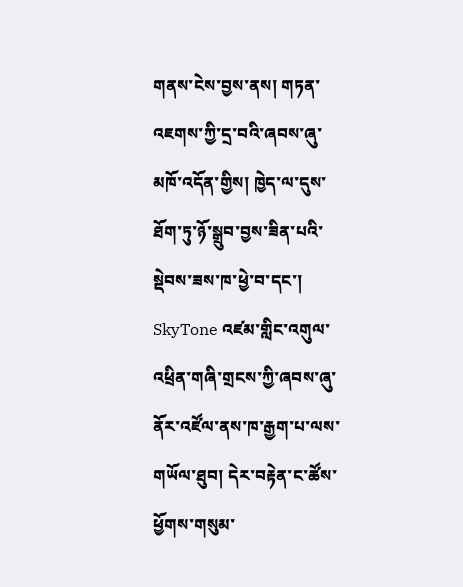གནས་ངེས་བྱས་ནས། གཏན་འཇགས་ཀྱི་དྲ་བའི་ཞབས་ཞུ་མཁོ་འདོན་གྱིས། ཁྱེད་ལ་དུས་ཐོག་ཏུ་ཉོ་སྒྲུབ་བྱས་ཟིན་པའི་སྡེབས་ཟས་ཁ་ཕྱེ་བ་དང་། SkyTone འཛམ་གླིང་འགུལ་འཕྲིན་གཞི་གྲངས་ཀྱི་ཞབས་ཞུ་ནོར་འཛོལ་ནས་ཁ་རྒྱག་པ་ལས་གཡོལ་ཐུབ། དེར་བརྟེན་ང་ཚོས་ཕྱོགས་གསུམ་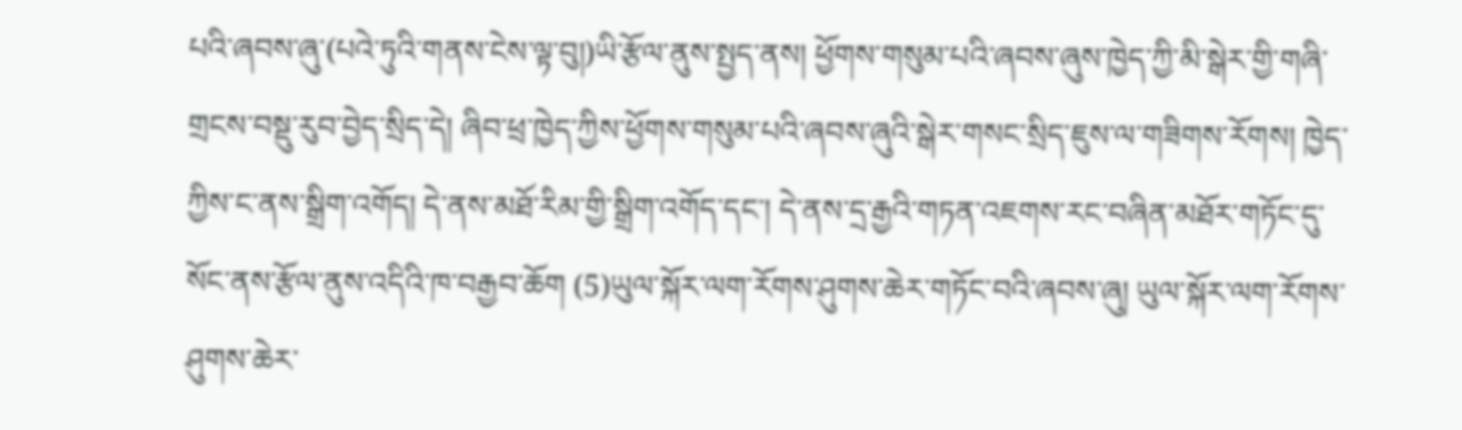པའི་ཞབས་ཞུ་(པའེ་ཏུའི་གནས་ངེས་ལྟ་བུ།)ཡི་རྩོལ་ནུས་སྤྱད་ནས། ཕྱོགས་གསུམ་པའི་ཞབས་ཞུས་ཁྱེད་ཀྱི་མི་སྒེར་གྱི་གཞི་གྲངས་བསྡུ་རུབ་བྱེད་སྲིད་དེ། ཞིབ་ཕྲ་ཁྱེད་ཀྱིས་ཕྱོགས་གསུམ་པའི་ཞབས་ཞུའི་སྒེར་གསང་སྲིད་ཇུས་ལ་གཟིགས་རོགས། ཁྱེད་ཀྱིས་ང་ནས་སྒྲིག་འགོད། དེ་ནས་མཐོ་རིམ་གྱི་སྒྲིག་འགོད་དང་། དེ་ནས་དྲ་རྒྱའི་གཏན་འཇགས་རང་བཞིན་མཐོར་གཏོང་དུ་སོང་ནས་རྩོལ་ནུས་འདིའི་ཁ་བརྒྱབ་ཆོག (5)ཡུལ་སྐོར་ལག་རོགས་ཤུགས་ཆེར་གཏོང་བའི་ཞབས་ཞུ། ཡུལ་སྐོར་ལག་རོགས་ཤུགས་ཆེར་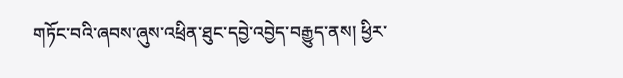གཏོང་བའི་ཞབས་ཞུས་འཕྲིན་ཐུང་དབྱེ་འབྱེད་བརྒྱུད་ནས། ཕྱིར་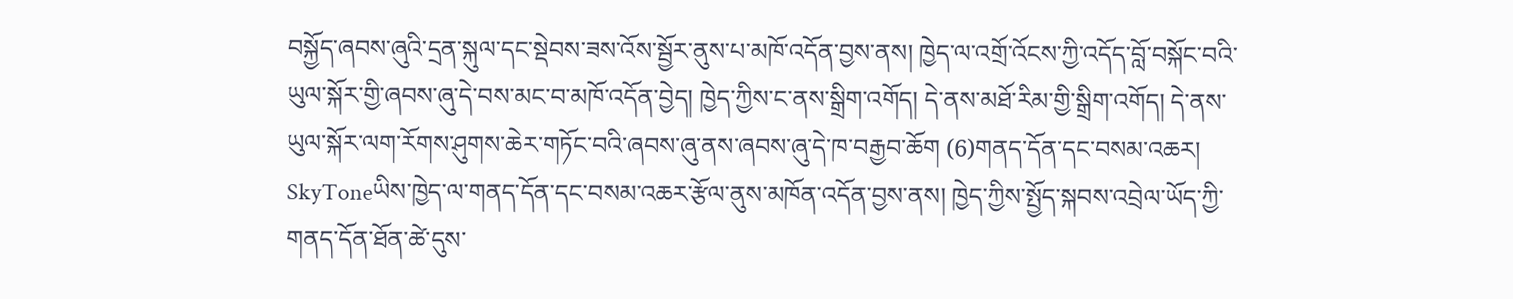བསྐྱོད་ཞབས་ཞུའི་དྲན་སྐུལ་དང་སྡེབས་ཟས་འོས་སྦྱོར་ནུས་པ་མཁོ་འདོན་བྱས་ནས། ཁྱེད་ལ་འགྲོ་འོངས་ཀྱི་འདོད་བློ་བསྐོང་བའི་ཡུལ་སྐོར་གྱི་ཞབས་ཞུ་དེ་བས་མང་བ་མཁོ་འདོན་བྱེད། ཁྱེད་ཀྱིས་ང་ནས་སྒྲིག་འགོད། དེ་ནས་མཐོ་རིམ་གྱི་སྒྲིག་འགོད། དེ་ནས་ཡུལ་སྐོར་ལག་རོགས་ཤུགས་ཆེར་གཏོང་བའི་ཞབས་ཞུ་ནས་ཞབས་ཞུ་དེ་ཁ་བརྒྱབ་ཆོག (6)གནད་དོན་དང་བསམ་འཆར། SkyToneཡིས་ཁྱེད་ལ་གནད་དོན་དང་བསམ་འཆར་རྩོལ་ནུས་མཁོན་འདོན་བྱས་ནས། ཁྱེད་ཀྱིས་སྤྱོད་སྐབས་འབྲེལ་ཡོད་ཀྱི་གནད་དོན་ཐོན་ཚེ་དུས་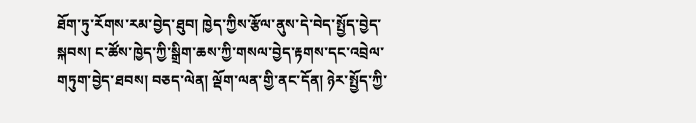ཐོག་ཏུ་རོགས་རམ་བྱེད་ཐུབ། ཁྱེད་ཀྱིས་རྩོལ་ནུས་དེ་བེད་སྤྱོད་བྱེད་སྐབས། ང་ཚོས་ཁྱེད་ཀྱི་སྒྲིག་ཆས་ཀྱི་གསལ་བྱེད་རྟགས་དང་འབྲེལ་གཏུག་བྱེད་ཐབས། བཅད་ལེན། ལྡོག་ལན་གྱི་ནང་དོན། ཉེར་སྤྱོད་ཀྱི་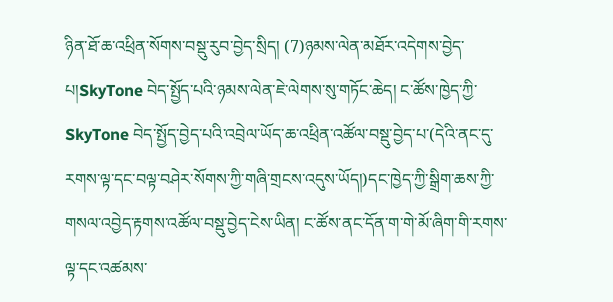ཉིན་ཐོ་ཆ་འཕྲིན་སོགས་བསྡུ་རུབ་བྱེད་སྲིད། (7)ཉམས་ལེན་མཐོར་འདེགས་བྱེད་པ།SkyTone བེད་སྤྱོད་པའི་ཉམས་ལེན་ཇེ་ལེགས་སུ་གཏོང་ཆེད། ང་ཚོས་ཁྱེད་ཀྱི་ SkyTone བེད་སྤྱོད་བྱེད་པའི་འབྲེལ་ཡོད་ཆ་འཕྲིན་འཚོལ་བསྡུ་བྱེད་པ་(དེའི་ནང་དུ་རགས་ལྟ་དང་བལྟ་བཤེར་སོགས་ཀྱི་གཞི་གྲངས་འདུས་ཡོད།)དང་ཁྱེད་ཀྱི་སྒྲིག་ཆས་ཀྱི་གསལ་འབྱེད་རྟགས་འཚོལ་བསྡུ་བྱེད་ངེས་ཡིན། ང་ཚོས་ནང་དོན་ག་གེ་མོ་ཞིག་གི་རགས་ལྟ་དང་འཚམས་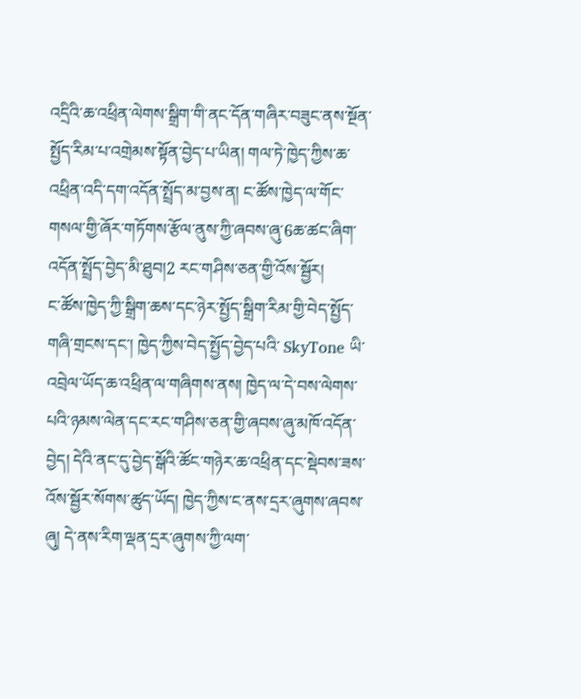འདྲིའི་ཆ་འཕྲིན་ལེགས་སྒྲིག་གི་ནང་དོན་གཞིར་བཟུང་ནས་སྔོན་སྤྱོད་རིམ་པ་འགྲེམས་སྟོན་བྱེད་པ་ཡིན། གལ་ཏེ་ཁྱེད་ཀྱིས་ཆ་འཕྲིན་འདི་དག་འདོན་སྤྲོད་མ་བྱས་ན། ང་ཚོས་ཁྱེད་ལ་གོང་གསལ་གྱི་ཞོར་གཏོགས་རྩོལ་ནུས་ཀྱི་ཞབས་ཞུ་6ཆ་ཚང་ཞིག་འདོན་སྤྲོད་བྱེད་མི་ཐུབ།2 རང་གཤིས་ཅན་གྱི་འོས་སྦྱོར།
ང་ཚོས་ཁྱེད་ཀྱི་སྒྲིག་ཆས་དང་ཉེར་སྤྱོད་སྒྲིག་རིམ་གྱི་བེད་སྤྱོད་གཞི་གྲངས་དང་། ཁྱེད་ཀྱིས་བེད་སྤྱོད་བྱེད་པའི་ SkyTone ཡི་འབྲེལ་ཡོད་ཆ་འཕྲིན་ལ་གཞིགས་ནས། ཁྱེད་ལ་དེ་བས་ལེགས་པའི་ཉམས་ལེན་དང་རང་གཤིས་ཅན་གྱི་ཞབས་ཞུ་མཁོ་འདོན་བྱེད། དེའི་ནང་དུ་བྱེད་སྒོའི་ཚོང་གཉེར་ཆ་འཕྲིན་དང་སྡེབས་ཟས་འོས་སྦྱོར་སོགས་ཚུད་ཡོད། ཁྱེད་ཀྱིས་ང་ནས་དྲར་ཞུགས་ཞབས་ཞུ། དེ་ནས་རིག་ལྡན་དྲར་ཞུགས་ཀྱི་ལག་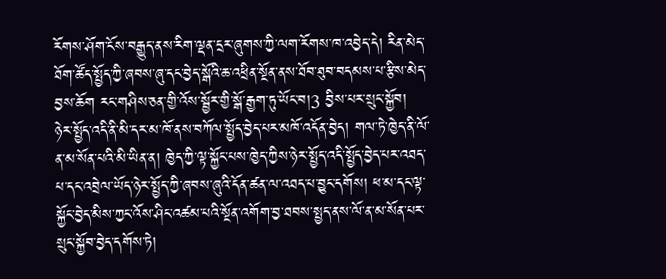རོགས་ཤོག་ངོས་བརྒྱུད་ནས་རིག་ལྡན་དྲར་ཞུགས་ཀྱི་ལག་རོགས་ཁ་འབྱེད་དེ། རིན་མེད་ཐོག་ཚོད་སྤྱོད་ཀྱི་ཞབས་ཞུ་དང་བྱེད་སྒོའི་ཆ་འཕྲིན་སྔོན་ནས་ཐོབ་ཐུབ་བདམས་པ་རྩིས་མེད་བྱས་ཆོག རང་གཤིས་ཅན་གྱི་འོས་སྦྱོར་གྱི་སྒོ་རྒྱག་ཏུ་ཡོང་བ།3 བྱིས་པར་སྲུང་སྐྱོབ།
ཉེར་སྤྱོད་འདི་ནི་མི་དར་མ་ཁོ་ནས་བཀོལ་སྤྱོད་བྱེད་པར་མཁོ་འདོན་བྱེད། གལ་ཏེ་ཁྱེད་ནི་ལོ་ན་མ་སོན་པའི་མི་ཡིན་ན། ཁྱེད་ཀྱི་ལྟ་སྐྱོང་པས་ཁྱེད་ཀྱིས་ཉེར་སྤྱོད་འདི་སྤྱོད་བྱེད་པར་འཐད་པ་དང་འབྲེལ་ཡོད་ཉེར་སྤྱོད་ཀྱི་ཞབས་ཞུའི་དོན་ཚན་ལ་འཐད་པ་བྱུང་དགོས། ཕ་མ་དང་ལྟ་སྐྱོང་བྱེད་མིས་ཀྱང་འོས་ཤིང་འཚམ་པའི་སྔོན་འགོག་བྱ་ཐབས་སྤྱད་ནས་ལོ་ན་མ་སོན་པར་སྲུང་སྐྱོབ་བྱེད་དགོས་ཏེ།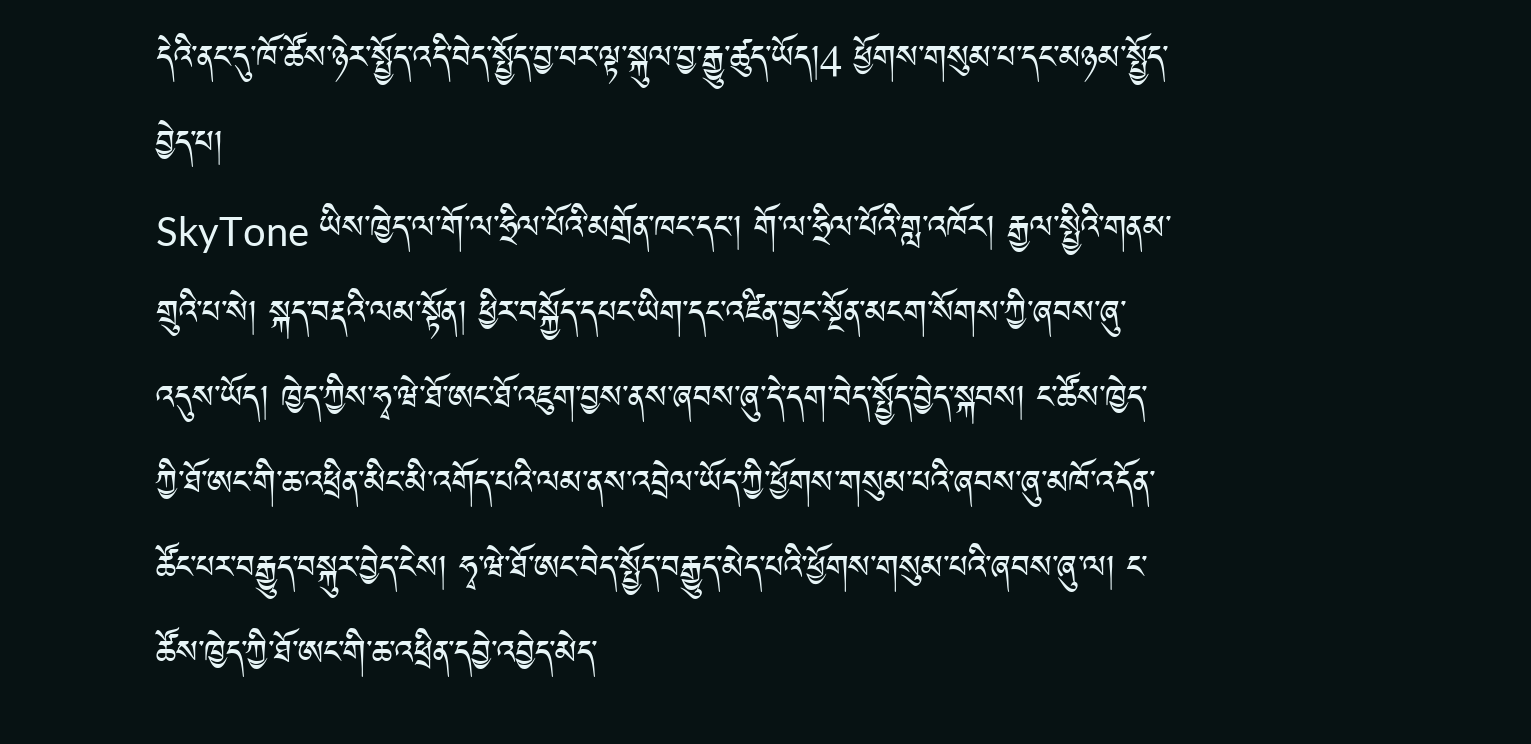དེའི་ནང་དུ་ཁོ་ཚོས་ཉེར་སྤྱོད་འདི་བེད་སྤྱོད་བྱ་བར་ལྟ་སྐུལ་བྱ་རྒྱུ་ཚུད་ཡོད།4 ཕྱོགས་གསུམ་པ་དང་མཉམ་སྤྱོད་བྱེད་པ།
SkyTone ཡིས་ཁྱེད་ལ་གོ་ལ་ཧྲིལ་པོའི་མགྲོན་ཁང་དང་། གོ་ལ་ཧྲིལ་པོའི་གླ་འཁོར། རྒྱལ་སྤྱིའི་གནམ་གྲུའི་པ་སེ། སྐད་བརྡའི་ལམ་སྟོན། ཕྱིར་བསྐྱོད་དཔང་ཡིག་དང་འཛིན་བྱང་སྔོན་མངག་སོགས་ཀྱི་ཞབས་ཞུ་འདུས་ཡོད། ཁྱེད་ཀྱིས་ཧྭ་ཝེ་ཐོ་ཨང་ཐོ་འཇུག་བྱས་ནས་ཞབས་ཞུ་དེ་དག་བེད་སྤྱོད་བྱེད་སྐབས། ང་ཚོས་ཁྱེད་ཀྱི་ཐོ་ཨང་གི་ཆ་འཕྲིན་མིང་མི་འགོད་པའི་ལམ་ནས་འབྲེལ་ཡོད་ཀྱི་ཕྱོགས་གསུམ་པའི་ཞབས་ཞུ་མཁོ་འདོན་ཚོང་པར་བརྒྱུད་བསྐུར་བྱེད་ངེས། ཧྭ་ཝེ་ཐོ་ཨང་བེད་སྤྱོད་བརྒྱུད་མེད་པའི་ཕྱོགས་གསུམ་པའི་ཞབས་ཞུ་ལ། ང་ཚོས་ཁྱེད་ཀྱི་ཐོ་ཨང་གི་ཆ་འཕྲིན་དབྱེ་འབྱེད་མེད་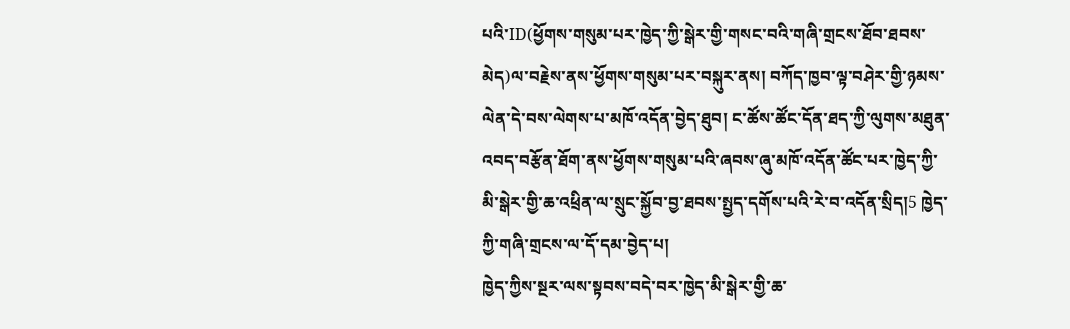པའི་ID(ཕྱོགས་གསུམ་པར་ཁྱེད་ཀྱི་སྒེར་གྱི་གསང་བའི་གཞི་གྲངས་ཐོབ་ཐབས་མེད)ལ་བརྗེས་ནས་ཕྱོགས་གསུམ་པར་བསྐུར་ནས། བཀོད་ཁྱབ་ལྟ་བཤེར་གྱི་ཉམས་ལེན་དེ་བས་ལེགས་པ་མཁོ་འདོན་བྱེད་ཐུབ། ང་ཚོས་ཚོང་དོན་ཐད་ཀྱི་ལུགས་མཐུན་འབད་བརྩོན་ཐོག་ནས་ཕྱོགས་གསུམ་པའི་ཞབས་ཞུ་མཁོ་འདོན་ཚོང་པར་ཁྱེད་ཀྱི་མི་སྒེར་གྱི་ཆ་འཕྲིན་ལ་སྲུང་སྐྱོབ་བྱ་ཐབས་སྤྱད་དགོས་པའི་རེ་བ་འདོན་སྲིད།5 ཁྱེད་ཀྱི་གཞི་གྲངས་ལ་དོ་དམ་བྱེད་པ།
ཁྱེད་ཀྱིས་སྔར་ལས་སྟབས་བདེ་བར་ཁྱེད་མི་སྒེར་གྱི་ཆ་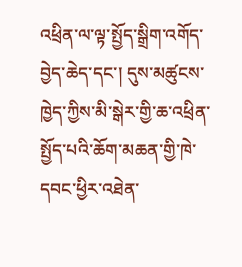འཕྲིན་ལ་ལྟ་སྤྱོད་སྒྲིག་འགོད་བྱེད་ཆེད་དང་། དུས་མཚུངས་ཁྱེད་ཀྱིས་མི་སྒེར་གྱི་ཆ་འཕྲིན་སྤྱོད་པའི་ཆོག་མཆན་གྱི་ཁེ་དབང་ཕྱིར་འཐེན་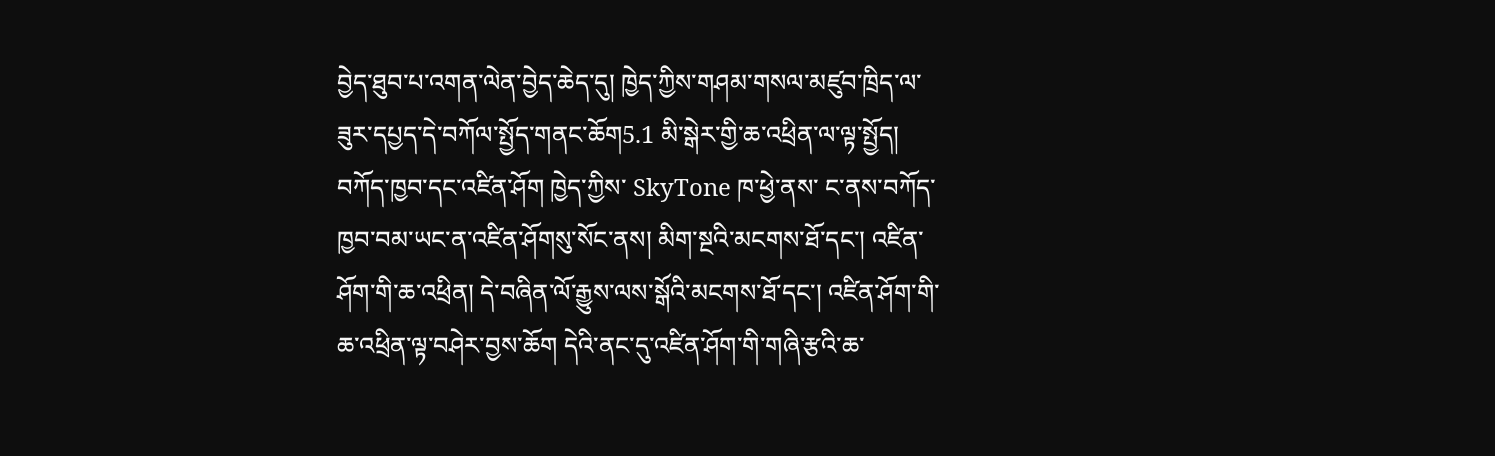བྱེད་ཐུབ་པ་འགན་ལེན་བྱེད་ཆེད་དུ། ཁྱེད་ཀྱིས་གཤམ་གསལ་མཛུབ་ཁྲིད་ལ་ཟུར་དཔྱད་དེ་བཀོལ་སྤྱོད་གནང་ཆོག5.1 མི་སྒེར་གྱི་ཆ་འཕྲིན་ལ་ལྟ་སྤྱོད།
བཀོད་ཁྱབ་དང་འཛིན་ཤོག ཁྱེད་ཀྱིས་ SkyTone ཁ་ཕྱེ་ནས་ ང་ནས་བཀོད་ཁྱབ་བམ་ཡང་ན་འཛིན་ཤོགསུ་སོང་ནས། མིག་སྔའི་མངགས་ཐོ་དང་། འཛིན་ཤོག་གི་ཆ་འཕྲིན། དེ་བཞིན་ལོ་རྒྱུས་ལས་སྒོའི་མངགས་ཐོ་དང་། འཛིན་ཤོག་གི་ཆ་འཕྲིན་ལྟ་བཤེར་བྱས་ཆོག དེའི་ནང་དུ་འཛིན་ཤོག་གི་གཞི་རྩའི་ཆ་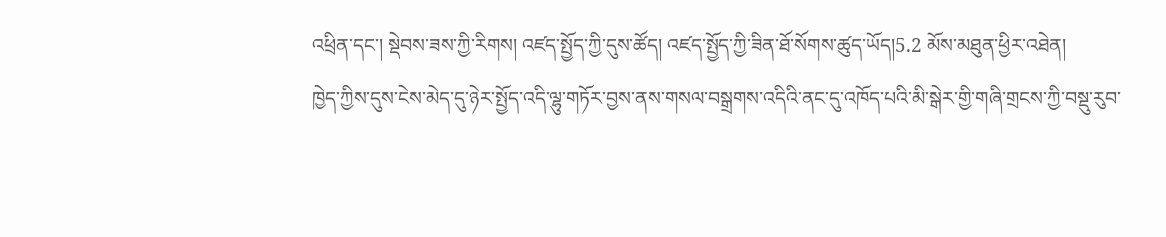འཕྲིན་དང་། སྡེབས་ཟས་ཀྱི་རིགས། འཛད་སྤྱོད་ཀྱི་དུས་ཚོད། འཛད་སྤྱོད་ཀྱི་ཟིན་ཐོ་སོགས་ཚུད་ཡོད།5.2 མོས་མཐུན་ཕྱིར་འཐེན།
ཁྱེད་ཀྱིས་དུས་ངེས་མེད་དུ་ཉེར་སྤྱོད་འདི་ལྷུ་གཏོར་བྱས་ནས་གསལ་བསྒྲགས་འདིའི་ནང་དུ་འཁོད་པའི་མི་སྒེར་གྱི་གཞི་གྲངས་ཀྱི་བསྡུ་རུབ་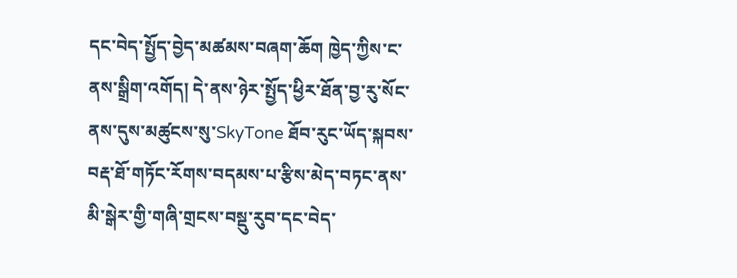དང་བེད་སྤྱོད་བྱེད་མཚམས་བཞག་ཆོག ཁྱེད་ཀྱིས་ང་ནས་སྒྲིག་འགོད། དེ་ནས་ཉེར་སྤྱོད་ཕྱིར་ཐོན་བྱ་རུ་སོང་ནས་དུས་མཚུངས་སུ་SkyTone ཐོབ་རུང་ཡོད་སྐབས་བརྡ་ཐོ་གཏོང་རོགས་བདམས་པ་རྩིས་མེད་བཏང་ནས་མི་སྒེར་གྱི་གཞི་གྲངས་བསྡུ་རུབ་དང་བེད་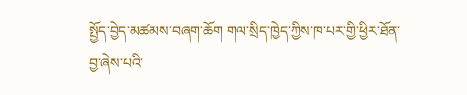སྤྱོད་བྱེད་མཚམས་བཞག་ཆོག གལ་སྲིད་ཁྱེད་ཀྱིས་ཁ་པར་གྱི་ཕྱིར་ཐོན་བྱ་ཞེས་པའི་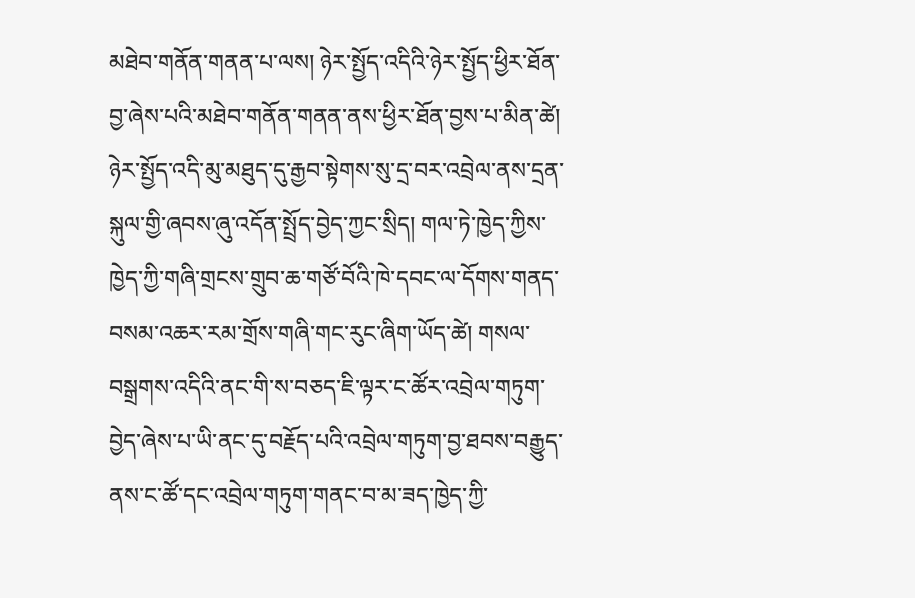མཐེབ་གནོན་གནན་པ་ལས། ཉེར་སྤྱོད་འདིའི་ཉེར་སྤྱོད་ཕྱིར་ཐོན་བྱ་ཞེས་པའི་མཐེབ་གནོན་གནན་ནས་ཕྱིར་ཐོན་བྱས་པ་མིན་ཚེ། ཉེར་སྤྱོད་འདི་མུ་མཐུད་དུ་རྒྱབ་སྟེགས་སུ་དྲ་བར་འབྲེལ་ནས་དྲན་སྐུལ་གྱི་ཞབས་ཞུ་འདོན་སྤྲོད་བྱེད་ཀྱང་སྲིད། གལ་ཏེ་ཁྱེད་ཀྱིས་ཁྱེད་ཀྱི་གཞི་གྲངས་གྲུབ་ཆ་གཙོ་བོའི་ཁེ་དབང་ལ་དོགས་གནད་བསམ་འཆར་རམ་གྲོས་གཞི་གང་རུང་ཞིག་ཡོད་ཚེ། གསལ་བསྒྲགས་འདིའི་ནང་གི་ས་བཅད་ཇི་ལྟར་ང་ཚོར་འབྲེལ་གཏུག་བྱེད་ཞེས་པ་ཡི་ནང་དུ་བརྗོད་པའི་འབྲེལ་གཏུག་བྱ་ཐབས་བརྒྱུད་ནས་ང་ཚོ་དང་འབྲེལ་གཏུག་གནང་བ་མ་ཟད་ཁྱེད་ཀྱི་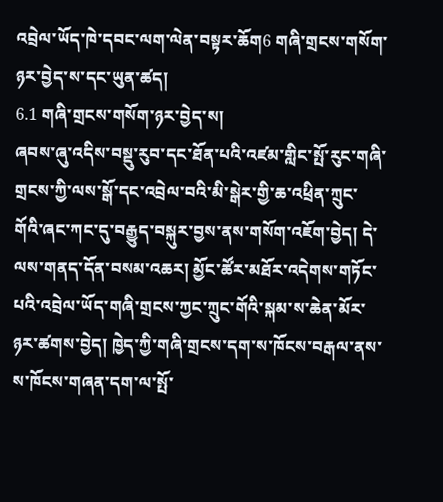འབྲེལ་ཡོད་ཁེ་དབང་ལག་ལེན་བསྟར་ཆོག6 གཞི་གྲངས་གསོག་ཉར་བྱེད་ས་དང་ཡུན་ཚད།
6.1 གཞི་གྲངས་གསོག་ཉར་བྱེད་ས།
ཞབས་ཞུ་འདིས་བསྡུ་རུབ་དང་ཐོན་པའི་འཛམ་གླིང་སྤོ་རུང་གཞི་གྲངས་ཀྱི་ལས་སྒོ་དང་འབྲེལ་བའི་མི་སྒེར་གྱི་ཆ་འཕྲིན་ཀྲུང་གོའི་ཞང་ཀང་དུ་བརྒྱུད་བསྐུར་བྱས་ནས་གསོག་འཇོག་བྱེད། དེ་ལས་གནད་དོན་བསམ་འཆར། མྱོང་ཚོར་མཐོར་འདེགས་གཏོང་པའི་འབྲེལ་ཡོད་གཞི་གྲངས་ཀྱང་ཀྲུང་གོའི་སྐམ་ས་ཆེན་མོར་ཉར་ཚགས་བྱེད། ཁྱེད་ཀྱི་གཞི་གྲངས་དག་ས་ཁོངས་བརྒལ་ནས་ས་ཁོངས་གཞན་དག་ལ་སྤོ་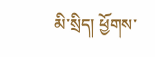མི་སྲིད། ཕྱོགས་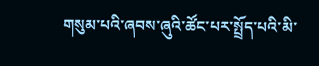གསུམ་པའི་ཞབས་ཞུའི་ཚོང་པར་སྤྲོད་པའི་མི་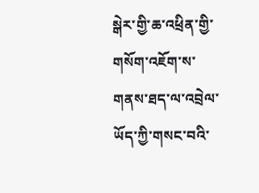སྒེར་གྱི་ཆ་འཕྲིན་གྱི་གསོག་འཇོག་ས་གནས་ཐད་ལ་འབྲེལ་ཡོད་ཀྱི་གསང་བའི་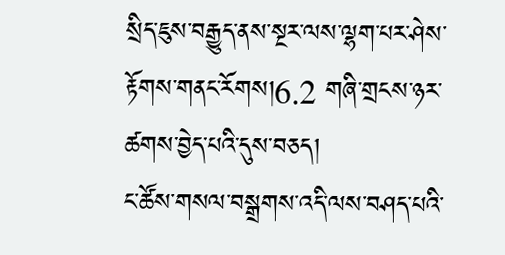སྲིད་ཇུས་བརྒྱུད་ནས་སྔར་ལས་ལྷག་པར་ཤེས་རྟོགས་གནང་རོགས།6.2 གཞི་གྲངས་ཉར་ཚགས་བྱེད་པའི་དུས་བཅད།
ང་ཚོས་གསལ་བསྒྲགས་འདི་ལས་བཤད་པའི་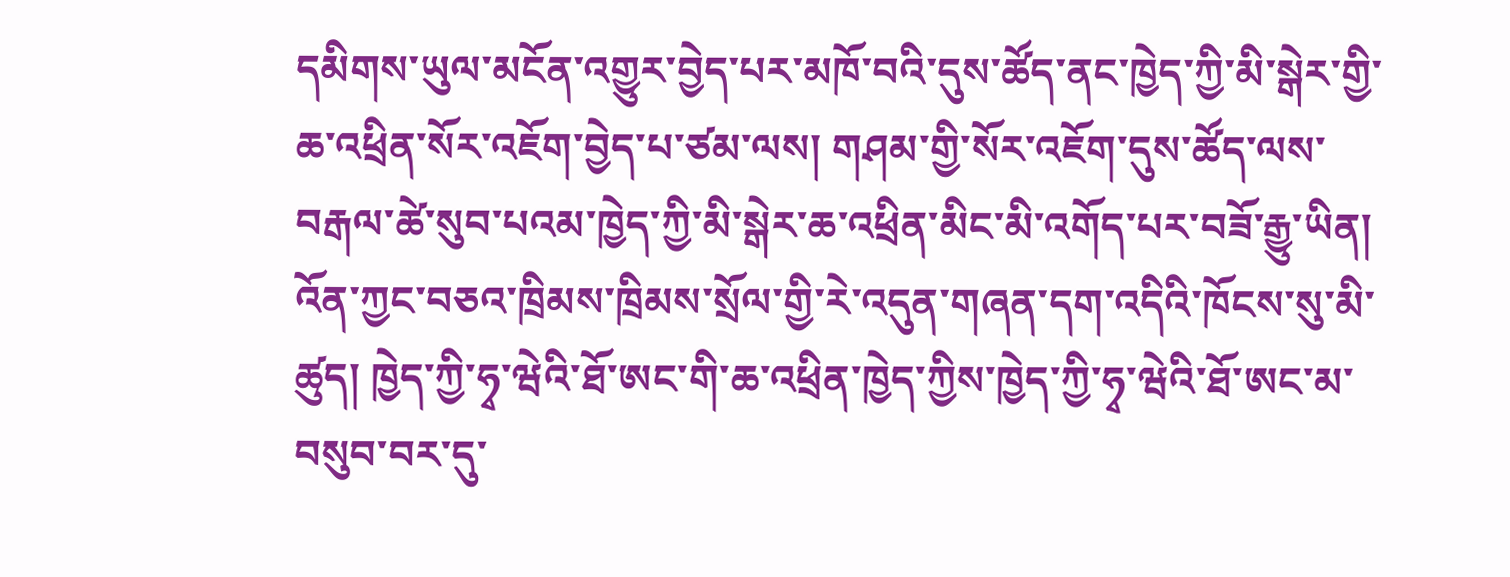དམིགས་ཡུལ་མངོན་འགྱུར་བྱེད་པར་མཁོ་བའི་དུས་ཚོད་ནང་ཁྱེད་ཀྱི་མི་སྒེར་གྱི་ཆ་འཕྲིན་སོར་འཇོག་བྱེད་པ་ཙམ་ལས། གཤམ་གྱི་སོར་འཇོག་དུས་ཚོད་ལས་བརྒལ་ཚེ་སུབ་པའམ་ཁྱེད་ཀྱི་མི་སྒེར་ཆ་འཕྲིན་མིང་མི་འགོད་པར་བཟོ་རྒྱུ་ཡིན། འོན་ཀྱང་བཅའ་ཁྲིམས་ཁྲིམས་སྲོལ་གྱི་རེ་འདུན་གཞན་དག་འདིའི་ཁོངས་སུ་མི་ཚུད། ཁྱེད་ཀྱི་ཧྭ་ཝེའི་ཐོ་ཨང་གི་ཆ་འཕྲིན་ཁྱེད་ཀྱིས་ཁྱེད་ཀྱི་ཧྭ་ཝེའི་ཐོ་ཨང་མ་བསུབ་བར་དུ་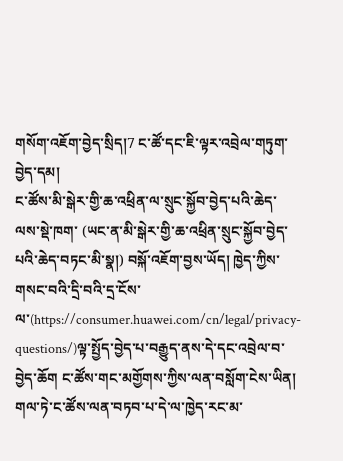གསོག་འཇོག་བྱེད་སྲིད།7 ང་ཚོ་དང་ཇི་ལྟར་འབྲེལ་གཏུག་བྱེད་དམ།
ང་ཚོས་མི་སྒེར་གྱི་ཆ་འཕྲིན་ལ་སྲུང་སྐྱོབ་བྱེད་པའི་ཆེད་ལས་སྡེ་ཁག་ (ཡང་ན་མི་སྒེར་གྱི་ཆ་འཕྲིན་སྲུང་སྐྱོབ་བྱེད་པའི་ཆེད་བཏང་མི་སྣ།) བསྐོ་འཇོག་བྱས་ཡོད། ཁྱེད་ཀྱིས་གསང་བའི་དྲི་བའི་དྲ་ངོས་ལ་(https://consumer.huawei.com/cn/legal/privacy-questions/)ལྟ་སྤྱོད་བྱེད་པ་བརྒྱུད་ནས་དེ་དང་འབྲེལ་བ་བྱེད་ཆོག ང་ཚོས་གང་མགྱོགས་ཀྱིས་ལན་བསློག་ངེས་ཡིན། གལ་ཏེ་ང་ཚོས་ལན་བཏབ་པ་དེ་ལ་ཁྱེད་རང་མ་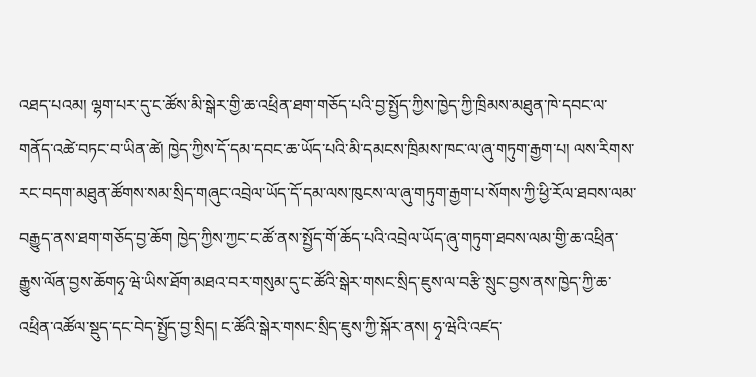འཐད་པའམ། ལྷག་པར་དུ་ང་ཚོས་མི་སྒེར་གྱི་ཆ་འཕྲིན་ཐག་གཅོད་པའི་བྱ་སྤྱོད་ཀྱིས་ཁྱེད་ཀྱི་ཁྲིམས་མཐུན་ཁེ་དབང་ལ་གནོད་འཚེ་བཏང་བ་ཡིན་ཚེ། ཁྱེད་ཀྱིས་དོ་དམ་དབང་ཆ་ཡོད་པའི་མི་དམངས་ཁྲིམས་ཁང་ལ་ཞུ་གཏུག་རྒྱག་པ། ལས་རིགས་རང་བདག་མཐུན་ཚོགས་སམ་སྲིད་གཞུང་འབྲེལ་ཡོད་དོ་དམ་ལས་ཁུངས་ལ་ཞུ་གཏུག་རྒྱག་པ་སོགས་ཀྱི་ཕྱི་རོལ་ཐབས་ལམ་བརྒྱུད་ནས་ཐག་གཅོད་བྱ་ཆོག ཁྱེད་ཀྱིས་ཀྱང་ང་ཚོ་ནས་སྤྱོད་གོ་ཆོད་པའི་འབྲེལ་ཡོད་ཞུ་གཏུག་ཐབས་ལམ་གྱི་ཆ་འཕྲིན་རྒྱུས་ལོན་བྱས་ཆོགཧྭ་ཝེ་ཡིས་ཐོག་མཐའ་བར་གསུམ་དུ་ང་ཚོའི་སྒེར་གསང་སྲིད་ཇུས་ལ་བརྩི་སྲུང་བྱས་ནས་ཁྱེད་ཀྱི་ཆ་འཕྲིན་འཚོལ་སྡུད་དང་བེད་སྤྱོད་བྱ་སྲིད། ང་ཚོའི་སྒེར་གསང་སྲིད་ཇུས་ཀྱི་སྐོར་ནས། ཧྭ་ཝེའི་འཛད་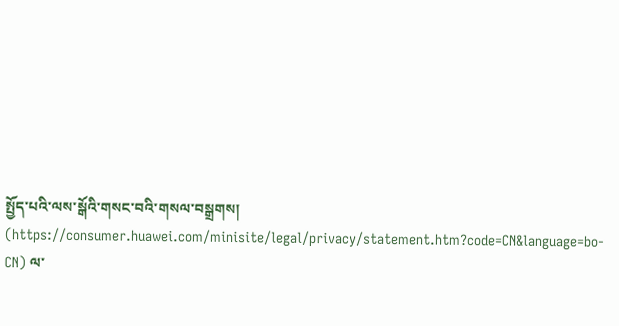སྤྱོད་པའི་ལས་སྒོའི་གསང་བའི་གསལ་བསྒྲགས། (https://consumer.huawei.com/minisite/legal/privacy/statement.htm?code=CN&language=bo-CN) ལ་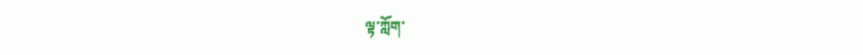ལྟ་ཀློག་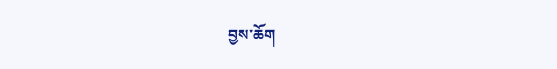བྱས་ཆོག